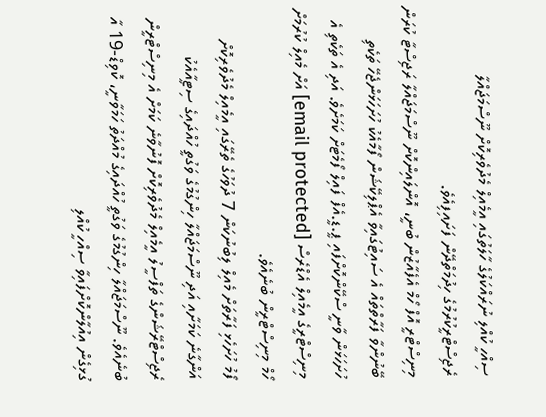ސިއްހީ ކުއްލި ނުރައްކަލުގެ ހާލަތުގައި އީމެއިލް މެދުވެރިކޮށް ނޫސްމަޖައްލާ ރެޖިސްޓްރީކުރުމުގެ ހިދުމަތްދޭން ފަށައިފިއެވެ.
މިނިސްޓްރީ އޮފް ހޯމް އެފެއާޒުން ބުނީ، އޮންލައިންކޮށް ނޫސްމަޖައްލާ ރަޖިސްޓާ ކުރަން ބޭނުންވާ ފަރާތްތައް އެ ސައިޓުގައިވާ އެޕްލިކޭޝަން ފޯމާއެކު ހުށަހަޅަންޖެހޭ ތަކެތި ހުށަހަޅަން ވާނީ ސްކޭންކޮށްފައި ޕީ.ޑީ.އެފް ފައިލް ފޯމެޓަށް ކަމަށެވެ. އަދި އެ ތަކެތި އެ މިނިސްޓްރީގެ އީމެއިލް އެޑްރެސް [email protected] އަށް މެއިލް ކުރުމަށް ހޯމް މިނިސްޓްރީން ބުނެއެވެ.
ފޯމު ހުށަހެޅި ފަރާތަށް މެއިލް ލިބުނުކަން 7 ދުވަހުގެ ތެރޭގައި އީމެއިލް މެދުވެރިކޮށް އަންގާނެ ކަމަށާއި އަދި ނޫސްމަޖައްލާ ހިންގުމުގެ ވަގުތީ ހުއްދައިގެ ސިޓީއާއެކު ރެޖިސްޓްރޭޝަންގެ ތަފްސީލު އީމެއިލް މެދުވެރިކޮށް ފޮނުވާނެ ކަމަށް އެ މިނިސްޓްރީން ބުނެއެވެ. ނޫސްމަޖައްލާ ހިންގުމުގެ ވަގުތީ ހުއްދައިގެ މުއްދަތު ހަމަވާނީ، ކޮވިޑް-19 އާ ގުޅިގެން އިއުލާންކޮށްފައިވާ ސިއްހީ ކުއްލި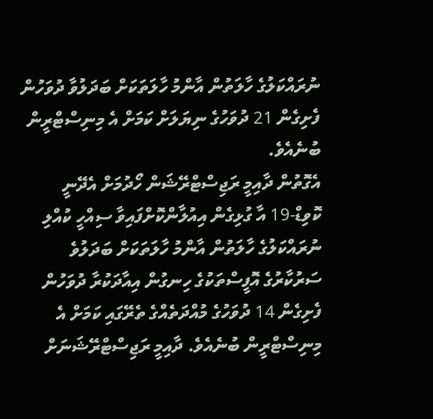ނުރައްކަލުގެ ހާލަތުން އާންމު ހާލަތަކަށް ބަދަލުވާ ދުވަހުން ފެށިގެން 21 ދުވަހުގެ ނިޔަލަށް ކަމަށް އެ މިނިސްޓްރީން ބުނެއެވެ.
އެގޮތުން ދާއިމީ ރަޖިސްޓްރޭޝަން ހޯދުމަށް އެދޭނީ ކޮވިޑް-19 އާ ގުޅިގެން އިއުލާންކޮށްފައިވާ ސިއްހީ ކުއްލި ނުރައްކަލުގެ ހާލަތުން އާންމު ހާލަތަކަށް ބަދަލުވެ ސަރުކާރުގެ އޮފީސްތަކުގެ ހިނގުން އިއާދަކުރާ ދުވަހުން ފެށިގެން 14 ދުވަހުގެ މުއްދަތެއްގެ ތެރޭގައި ކަމަށް އެ މިނިސްޓްރީން ބުނެއެވެ. ދާއިމީ ރަޖިސްޓްރޭޝަނަށް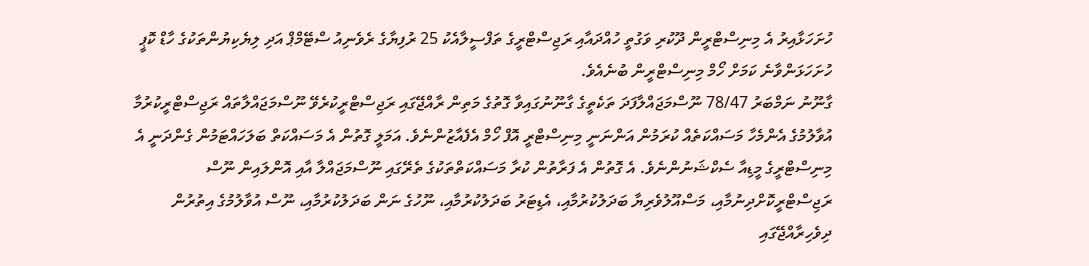ހުށަހަޅާއިރު އެ މިނިސްޓްރީން ދޫކުރި ވަގުތީ ހުއްދައާއި ރަޖިސްޓްރީގެ ތަފްސީލާއެކު 25 ރުފިޔާގެ ރެވެނިއު ސްޓޭމްޕް އަދި ލިޔެކިޔުންތަކުގެ ހާޑް ކޮޕީ ހުށަހަޅަންވާނެ ކަމަށް ހޯމް މިނިސްޓްރީން ބުނެއެވެ.
ގާނޫނު ނަމްބަރު 78/47 ނޫސްމަޖައްލާފަދަ ތަކެތީގެ ގާނޫނުގައިވާ ގޮތުގެ މަތިން ރާއްޖޭގައި ރަޖިސްޓްރީކުރެވޭ ނޫސްމަޖައްލާތައް ރަޖިސްޓްރީކުރުމާ އުވާލުމުގެ އެންމެހާ މަސައްކަތެއް ކުރަމުން އަންނަނީ މިނިސްޓްރީ އޮފް ހޯމް އެފެއާޒުންނެވެ. އަމަލީ ގޮތުން އެ މަސައްކަތް ބަލަހައްޓަމުން ގެންދަނީ އެ މިނިސްޓްރީގެ މީޑިއާ ސެކްޝަނުންނެވެ. އެ ގޮތުން އެ ފަރާތުން ކުރާ މަސައްކަތްތަކުގެ ތެރޭގައި ނޫސްމަޖައްލާ އާއި އޮންލައިން ނޫސް ރަޖިސްޓްރީކޮށްދިނުމާއި، މަސްއޫލުވެރިޔާ ބަދަލުކުރުމާއި، އެޑިޓަރު ބަދަލުކުރުމާއި، ނޫހުގެ ނަން ބަދަލުކުރުމާއި، ނޫސް އުވާލުމުގެ އިތުރުން ދިވެހިރާއްޖޭގައި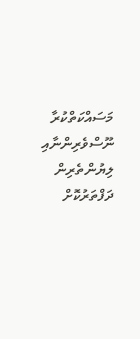މަސައްކަތްކުރާ ނޫސްވެރިންނާއި ލިޔުންތެރިން ދަފްތަރުކޮށް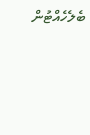ބެލެހެއްޓުން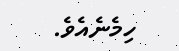ހިމެނެއެވެ.